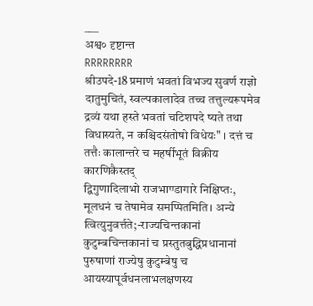___
अश्व० दृष्टान्त
RRRRRRRR
श्रीउपदे-18 प्रमाणं भवतां विभज्य सुवर्ण राज्ञो दातुमुचितं, स्वल्पकालादेव तच्च तत्तुल्यरूपमेव द्रव्यं यथा हस्ते भवतां चटिशपदे ष्यते तथा विधास्यते, न कश्चिदसंतोषो विधेयः" । दत्तं च तत्तैः कालान्तरे च महर्षीभूतं विक्रीय कारणिकैस्तद्
द्विगुणादिलाभो राजभाण्डागारे निक्षिप्तः, मूलधनं च तेषामेव समप्पितमिति। अन्ये त्वित्युनुवर्त्तते;-राज्यचिन्तकानां
कुटुम्बचिन्तकानां च प्रस्तुतबुद्धिप्रधानानां पुरुषाणां राज्येषु कुटुम्बेषु च आयस्यापूर्वधनलाभलक्षणस्य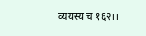व्ययस्य च १६२।।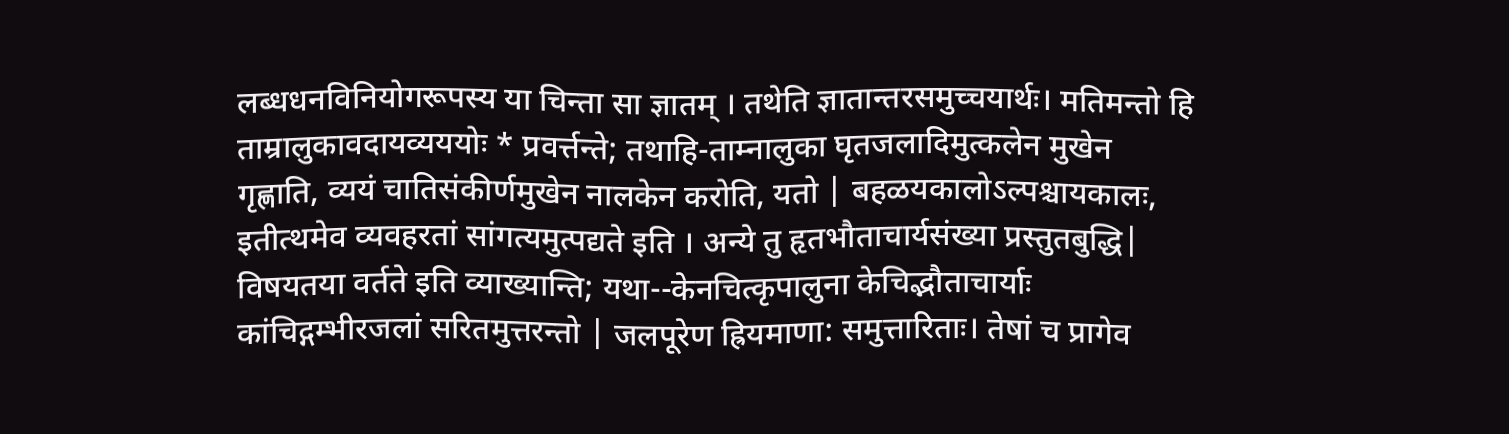लब्धधनविनियोगरूपस्य या चिन्ता सा ज्ञातम् । तथेति ज्ञातान्तरसमुच्चयार्थः। मतिमन्तो हि ताम्रालुकावदायव्यययोः * प्रवर्त्तन्ते; तथाहि-ताम्नालुका घृतजलादिमुत्कलेन मुखेन गृह्णाति, व्ययं चातिसंकीर्णमुखेन नालकेन करोति, यतो | बहळयकालोऽल्पश्चायकालः, इतीत्थमेव व्यवहरतां सांगत्यमुत्पद्यते इति । अन्ये तु हृतभौताचार्यसंख्या प्रस्तुतबुद्धि| विषयतया वर्तते इति व्याख्यान्ति; यथा--केनचित्कृपालुना केचिद्भौताचार्याः कांचिद्गम्भीरजलां सरितमुत्तरन्तो | जलपूरेण ह्रियमाणा: समुत्तारिताः। तेषां च प्रागेव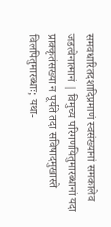समवधारितदशादिप्रमाणं स्वसंख्यानां समकालेव जडत्वेनात्मानं | विमुच्य परिगणयितुमारब्धानां यदा प्राक्कृतंसख्या न पूर्यते तदा सविषादमुखास्ते विलपितुमारब्धाः; यथा-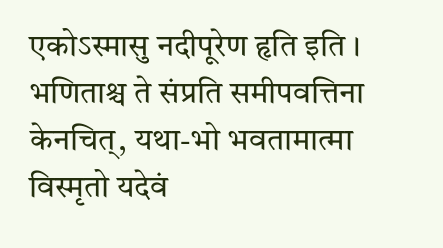एकोऽस्मासु नदीपूरेण हृति इति । भणिताश्च ते संप्रति समीपवत्तिना केनचित्, यथा-भो भवतामात्मा विस्मृतो यदेवं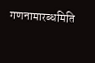गणनामारब्धमिति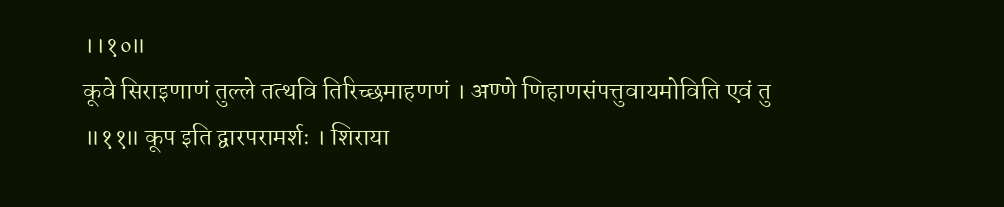।।१०॥
कूवे सिराइणाणं तुल्ले तत्थवि तिरिच्छमाहणणं । अण्णे णिहाणसंपत्तुवायमोविति एवं तु ॥११॥ कूप इति द्वारपरामर्शः । शिराया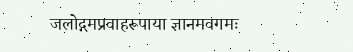जलोद्गमप्रवाहरूपाया ज्ञानमवगमः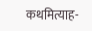कथमित्याह-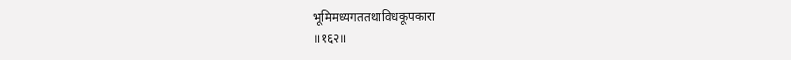भूमिमध्यगततथाविधकूपकारा
॥१६२॥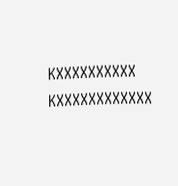KXXXXXXXXXX
KXXXXXXXXXXXX